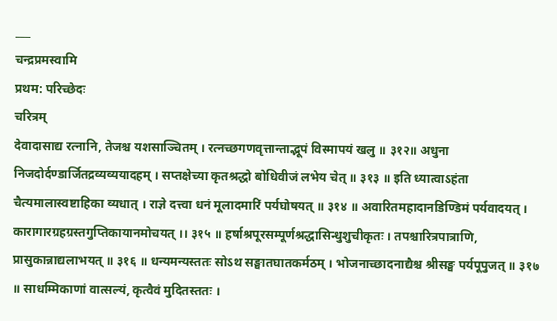___
चन्द्रप्रमस्वामि
प्रथम: परिच्छेदः
चरित्रम्
देवादासाद्य रत्नानि, तेजश्च यशसाञ्चितम् । रत्नच्छगणवृत्तान्ताद्भूपं विस्मापयं खलु ॥ ३१२॥ अधुना निजदोर्दण्डार्जितद्रव्यव्ययादहम् । सप्तक्षेच्या कृतश्रद्धो बोधिवीजं लभेय चेत् ॥ ३१३ ॥ इति ध्यात्वाऽहंता चैत्यमालास्वष्टाहिका व्यधात् । राज्ञे दत्त्वा धनं मूलादमारिं पर्यघोषयत् ॥ ३१४ ॥ अवारितमहादानडिण्डिमं पर्यवादयत् । कारागारग्रहग्रस्तगुप्तिकायानमोचयत् ।। ३१५ ॥ हर्षाश्रपूरसम्पूर्णश्रद्धासिन्धुशुचीकृतः । तपश्चारित्रपात्राणि, प्रासुकान्नाद्यलाभयत् ॥ ३१६ ॥ धन्यमन्यस्ततः सोऽथ सङ्घातघातकर्मठम् । भोजनाच्छादनाद्यैश्च श्रीसङ्घ पर्यपूपुजत् ॥ ३१७ ॥ साधम्मिकाणां वात्सल्यं, कृत्वैवं मुदितस्ततः ।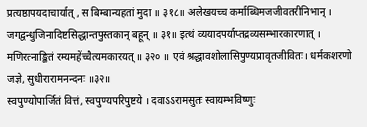प्रत्यष्ठापयदाचार्यात् , स बिम्बान्यहतां मुदा ॥ ३१८॥ अलेखयच्च कर्माब्धिमजजीवतरीनिभान् । जगद्वन्धुजिनादिष्टसिद्धान्तपुस्तकान् बहून् ॥ ३१॥ इत्थं व्ययादपर्याप्तद्रव्यसम्भारकारणात् । मणिरत्नाङ्कितं रम्यमहेंच्चैत्यमकारयत् ॥ ३२० ॥ एवं श्रद्धावशोलासिपुण्यप्रावृतजीवितः। धर्मकशरणो जज्ञे, सुधीरारामनन्दनः ॥३२॥
स्वपुण्योपार्जितं वित्तं, स्वपुण्यपरिपुष्टये । दवाऽऽरामसुतः स्वायम्भविष्णुः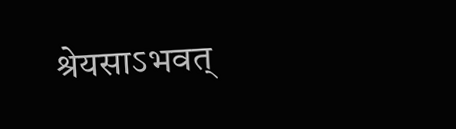श्रेयसाऽभवत्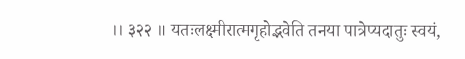।। ३२२ ॥ यतःलक्ष्मीरात्मगृहोद्भवेति तनया पात्रेप्यदातुः स्वयं,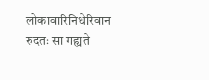लोकावारिनिधेरिवान रुदतः सा गह्यते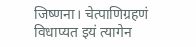जिष्णना। चेत्पाणिग्रहणं विधाप्यत इयं त्यागेन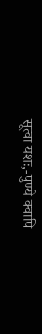सूत्वा यशः,-पुण्ये क्वापि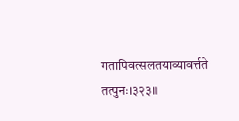गतापिवत्सलतयाव्यावर्त्तते तत्पुनः।३२३॥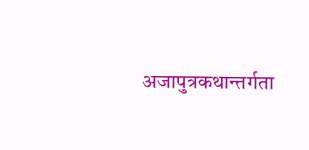अजापुत्रकथान्तर्गता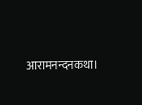आरामनन्दनकथा।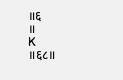॥६
॥
K
॥६८॥